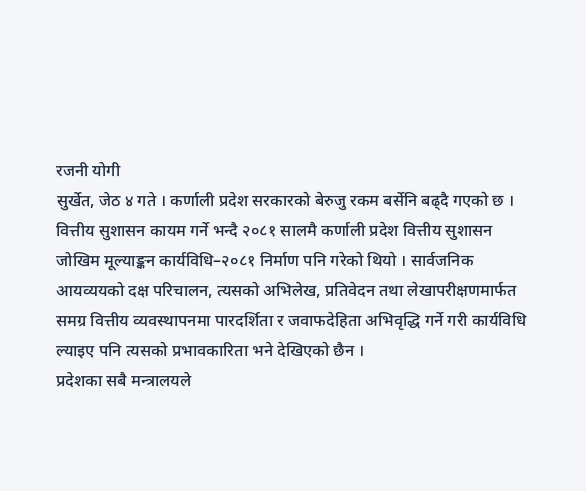रजनी योगी
सुर्खेत, जेठ ४ गते । कर्णाली प्रदेश सरकारको बेरुजु रकम बर्सेनि बढ्दै गएको छ । वित्तीय सुशासन कायम गर्ने भन्दै २०८१ सालमै कर्णाली प्रदेश वित्तीय सुशासन जोखिम मूल्याङ्कन कार्यविधि–२०८१ निर्माण पनि गरेको थियो । सार्वजनिक आयव्ययको दक्ष परिचालन, त्यसको अभिलेख, प्रतिवेदन तथा लेखापरीक्षणमार्फत समग्र वित्तीय व्यवस्थापनमा पारदर्शिता र जवाफदेहिता अभिवृद्धि गर्ने गरी कार्यविधि ल्याइए पनि त्यसको प्रभावकारिता भने देखिएको छैन ।
प्रदेशका सबै मन्त्रालयले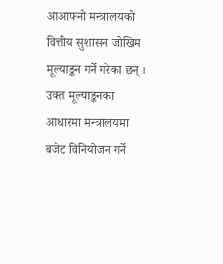आआफ्नो मन्त्रालयको वित्तीय सुशासन जोखिम मूल्याङ्कन गर्ने गरेका छन् । उक्त मूल्याङ्कनका आधारमा मन्त्रालयमा बजेट विनियोजन गर्ने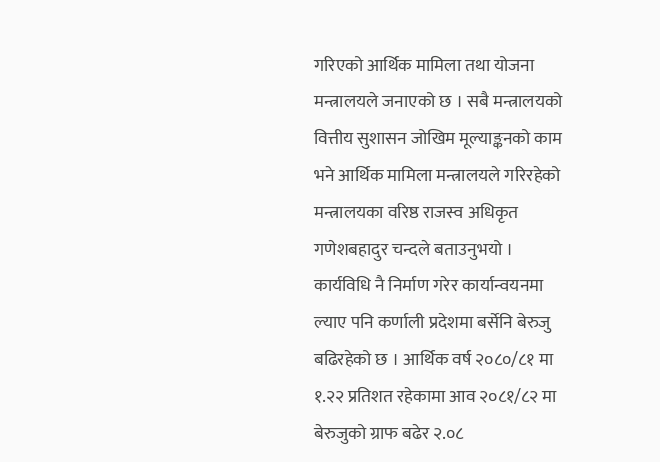गरिएको आर्थिक मामिला तथा योजना मन्त्रालयले जनाएको छ । सबै मन्त्रालयको वित्तीय सुशासन जोखिम मूल्याङ्कनको काम भने आर्थिक मामिला मन्त्रालयले गरिरहेको मन्त्रालयका वरिष्ठ राजस्व अधिकृत गणेशबहादुर चन्दले बताउनुभयो ।
कार्यविधि नै निर्माण गरेर कार्यान्वयनमा ल्याए पनि कर्णाली प्रदेशमा बर्सेनि बेरुजु बढिरहेको छ । आर्थिक वर्ष २०८०/८१ मा १.२२ प्रतिशत रहेकामा आव २०८१/८२ मा बेरुजुको ग्राफ बढेर २.०८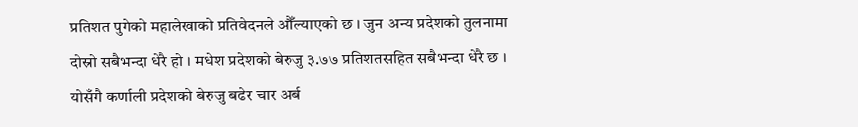प्रतिशत पुगेको महालेखाको प्रतिवेदनले औँल्याएको छ । जुन अन्य प्रदेशको तुलनामा दोस्रो सबैभन्दा धेरै हो । मधेश प्रदेशको बेरुजु ३.७७ प्रतिशतसहित सबैभन्दा धेरै छ । योसँगै कर्णाली प्रदेशको बेरुजु बढेर चार अर्ब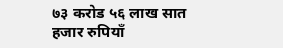७३ करोड ५६ लाख सात हजार रुपियाँ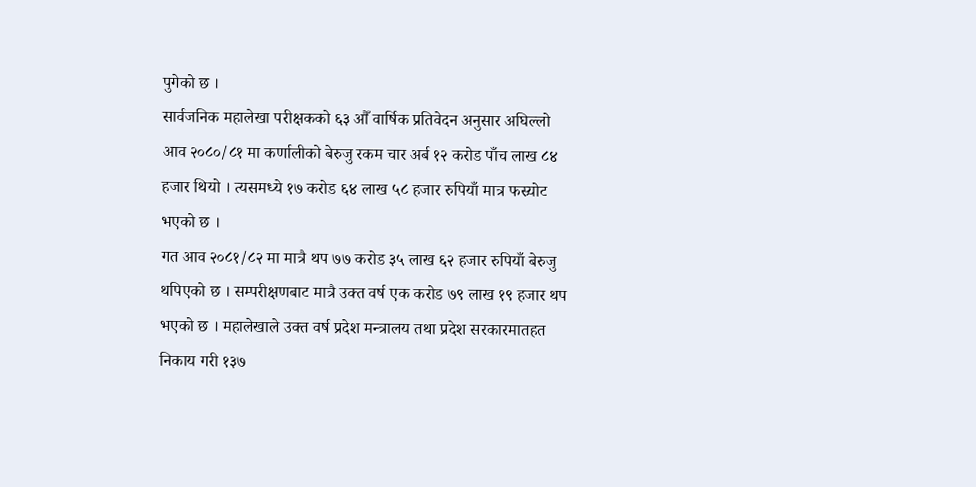पुगेको छ ।
सार्वजनिक महालेखा परीक्षकको ६३ औँ वार्षिक प्रतिवेदन अनुसार अघिल्लो आव २०८०/८१ मा कर्णालीको बेरुजु रकम चार अर्ब १२ करोड पाँच लाख ८४ हजार थियो । त्यसमध्ये १७ करोड ६४ लाख ५८ हजार रुपियाँ मात्र फस्र्योट भएको छ ।
गत आव २०८१/८२ मा मात्रै थप ७७ करोड ३५ लाख ६२ हजार रुपियाँ बेरुजु थपिएको छ । सम्परीक्षणबाट मात्रै उक्त वर्ष एक करोड ७९ लाख १९ हजार थप भएको छ । महालेखाले उक्त वर्ष प्रदेश मन्त्रालय तथा प्रदेश सरकारमातहत निकाय गरी १३७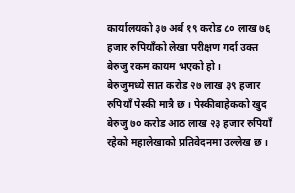कार्यालयको ३७ अर्ब १९ करोड ८० लाख ७६ हजार रुपियाँको लेखा परीक्षण गर्दा उक्त बेरुजु रकम कायम भएको हो ।
बेरुजुमध्ये सात करोड २७ लाख ३९ हजार रुपियाँ पेस्की मात्रै छ । पेस्कीबाहेकको खुद बेरुजु ७० करोड आठ लाख २३ हजार रुपियाँ रहेको महालेखाको प्रतिवेदनमा उल्लेख छ ।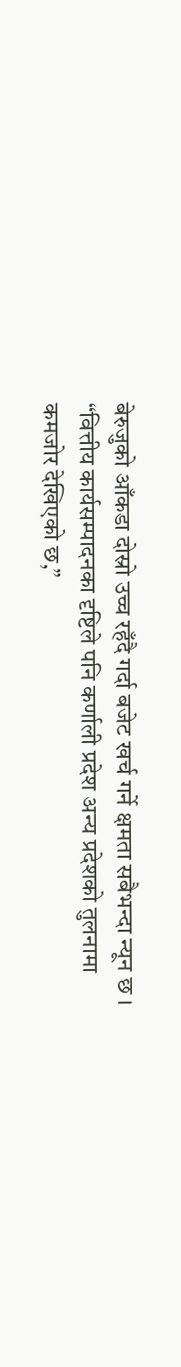बेरुजुको आँकडा दोस्रो उच्च रहँदै गर्दा बजेट खर्च गर्ने क्षमता सबैभन्दा न्यून छ । “वित्तीय कार्यसम्पादनका दृष्टिले पनि कर्णाली प्रदेश अन्य प्रदेशको तुलनामा कमजोर देखिएको छ,”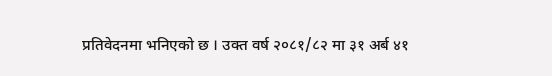प्रतिवेदनमा भनिएको छ । उक्त वर्ष २०८१/८२ मा ३१ अर्ब ४१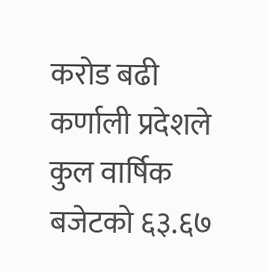करोड बढी कर्णाली प्रदेशले कुल वार्षिक बजेटको ६३.६७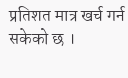प्रतिशत मात्र खर्च गर्न सकेको छ ।